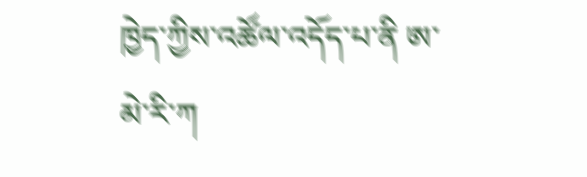ཁྱེད་ཀྱིས་འཚོལ་འདོད་པ་ནི ཨ་མེ་རི་ཀ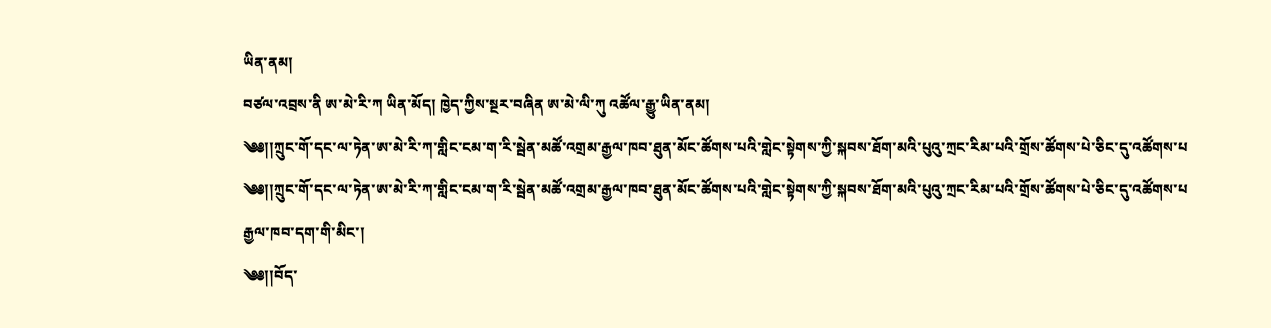ཡིན་ནམ།
བཙལ་འབྲས་ནི ཨ་མེ་རི་ཀ ཡིན་མོད། ཁྱེད་ཀྱིས་སྔར་བཞིན ཨ་མེ་ལི་ཀུ འཚོལ་རྒྱུ་ཡིན་ནམ།
༄༅།།ཀྲུང་གོ་དང་ལ་ཏེན་ཨ་མེ་རི་ཀ་གླིང་ངམ་ག་རི་སྦེན་མཚོ་འགྲམ་རྒྱལ་ཁབ་ཐུན་མོང་ཚོགས་པའི་གླེང་སྟེགས་ཀྱི་སྐབས་ཐོག་མའི་པུའུ་ཀྲང་རིམ་པའི་གྲོས་ཚོགས་པེ་ཅིང་དུ་འཚོགས་པ
༄༅།།ཀྲུང་གོ་དང་ལ་ཏེན་ཨ་མེ་རི་ཀ་གླིང་ངམ་ག་རི་སྦེན་མཚོ་འགྲམ་རྒྱལ་ཁབ་ཐུན་མོང་ཚོགས་པའི་གླེང་སྟེགས་ཀྱི་སྐབས་ཐོག་མའི་པུའུ་ཀྲང་རིམ་པའི་གྲོས་ཚོགས་པེ་ཅིང་དུ་འཚོགས་པ
རྒྱལ་ཁབ་དག་གི་མིང་།
༄༅།།བོད་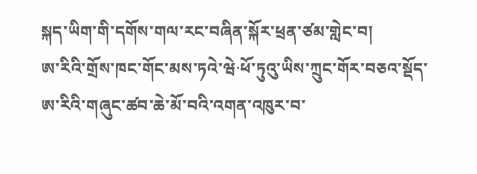སྐད་ཡིག་གི་དགོས་གལ་རང་བཞིན་སྐོར་ཕྲན་ཙམ་གླེང་བ།
ཨ་རིའི་གྲོས་ཁང་གོང་མས་ཏའེ་ཝེ·ཕོ་ཏུའུ་ཡིས་ཀྲུང་གོར་བཅའ་སྡོད་ཨ་རིའི་གཞུང་ཚབ་ཆེ་མོ་བའི་འགན་འཁུར་བ་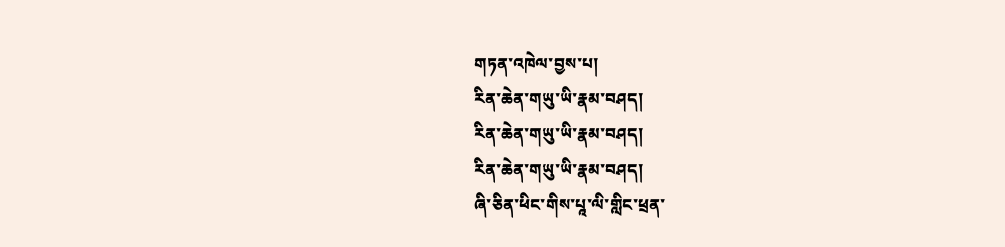གཏན་འཁེལ་བྱས་པ།
རིན་ཆེན་གཡུ་ཡི་རྣམ་བཤད།
རིན་ཆེན་གཡུ་ཡི་རྣམ་བཤད།
རིན་ཆེན་གཡུ་ཡི་རྣམ་བཤད།
ཞི་ཅིན་ཕིང་གིས་པཱ་ལི་གླིང་ཕྲན་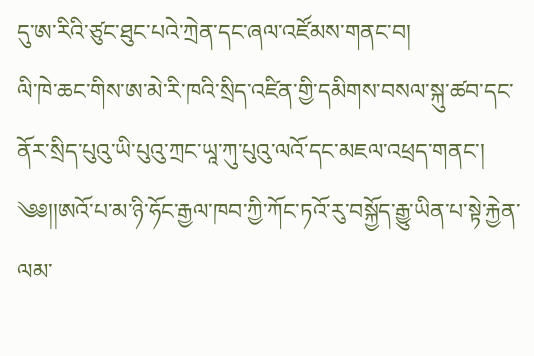དུ་ཨ་རིའི་ཙུང་ཐུང་པའེ་ཀྲེན་དང་ཞལ་འཛོམས་གནང་བ།
ལི་ཁེ་ཆང་གིས་ཨ་མེ་རི་ཁའི་སྲིད་འཛིན་གྱི་དམིགས་བསལ་སྐུ་ཚབ་དང་ནོར་སྲིད་པུའུ་ཡི་པུའུ་ཀྲང་ཡཱ་ཀུ་པུའུ་ལའོ་དང་མཇལ་འཕྲད་གནང་།
༄༅།།ཨའོ་པ་མ་ཉི་ཧོང་རྒྱལ་ཁབ་ཀྱི་ཀོང་ཏའོ་རུ་བསྐྱོད་རྒྱུ་ཡིན་པ་སྟེ་རྐྱེན་ལམ་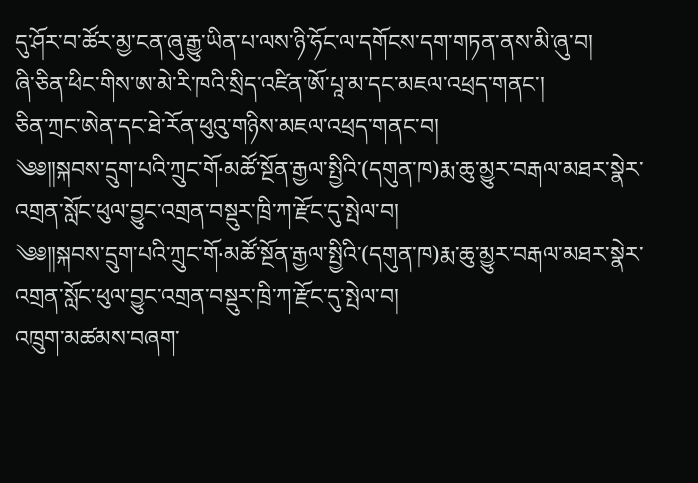དུ་ཤོར་བ་ཚོར་མྱ་ངན་ཞུ་རྒྱུ་ཡིན་པ་ལས་ཉི་ཧོང་ལ་དགོངས་དག་གཏན་ནས་མི་ཞུ་བ།
ཞི་ཅིན་ཕིང་གིས་ཨ་མེ་རི་ཁའི་སྲིད་འཛིན་ཨོ་པཱ་མ་དང་མཇལ་འཕྲད་གནང་།
ཅིན་ཀྲང་ཨེན་དང་ཐེ་རོན་ཕུའུ་གཉིས་མཇལ་འཕྲད་གནང་བ།
༄༅།།སྐབས་དྲུག་པའི་ཀྲུང་གོ·མཚོ་སྔོན་རྒྱལ་སྤྱིའི་(དགུན་ཁ)རྨ་ཆུ་མྱུར་བརྒལ་མཐར་སྣེར་འགྲན་སློང་ཕུལ་བྱུང་འགྲན་བསྡུར་ཁྲི་ཀ་རྫོང་དུ་སྤེལ་བ།
༄༅།།སྐབས་དྲུག་པའི་ཀྲུང་གོ·མཚོ་སྔོན་རྒྱལ་སྤྱིའི་(དགུན་ཁ)རྨ་ཆུ་མྱུར་བརྒལ་མཐར་སྣེར་འགྲན་སློང་ཕུལ་བྱུང་འགྲན་བསྡུར་ཁྲི་ཀ་རྫོང་དུ་སྤེལ་བ།
འཁྲུག་མཚམས་བཞག་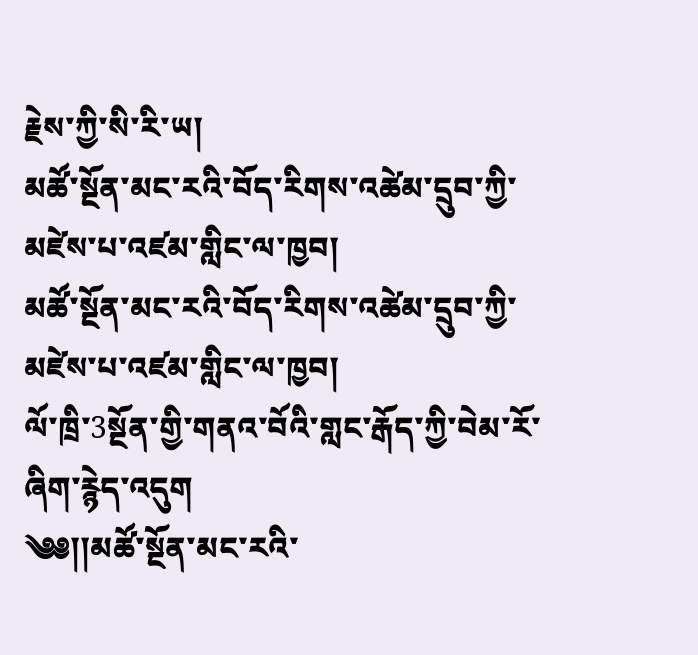རྗེས་ཀྱི་སི་རི་ཡ།
མཚོ་སྔོན་མང་རའི་བོད་རིགས་འཚེམ་དྲུབ་ཀྱི་མཛེས་པ་འཛམ་གླིང་ལ་ཁྱབ།
མཚོ་སྔོན་མང་རའི་བོད་རིགས་འཚེམ་དྲུབ་ཀྱི་མཛེས་པ་འཛམ་གླིང་ལ་ཁྱབ།
ལོ་ཁྲི་3སྔོན་གྱི་གནའ་བོའི་གླང་རྒོད་ཀྱི་བེམ་རོ་ཞིག་རྙེད་འདུག
༄༅།།མཚོ་སྔོན་མང་རའི་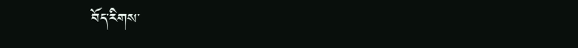བོད་རིགས་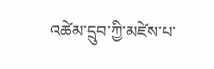འཚེམ་དྲུབ་ཀྱི་མཛེས་པ་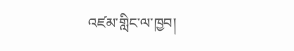འཛམ་གླིང་ལ་ཁྱབ།